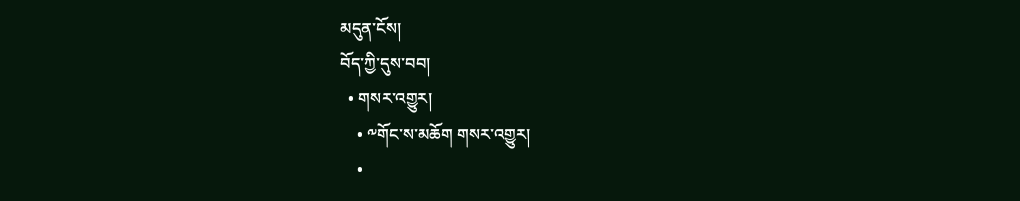མདུན་ངོས།
བོད་ཀྱི་དུས་བབ།
  • གསར་འགྱུར།
    • ༸གོང་ས་མཆོག གསར་འགྱུར།
    •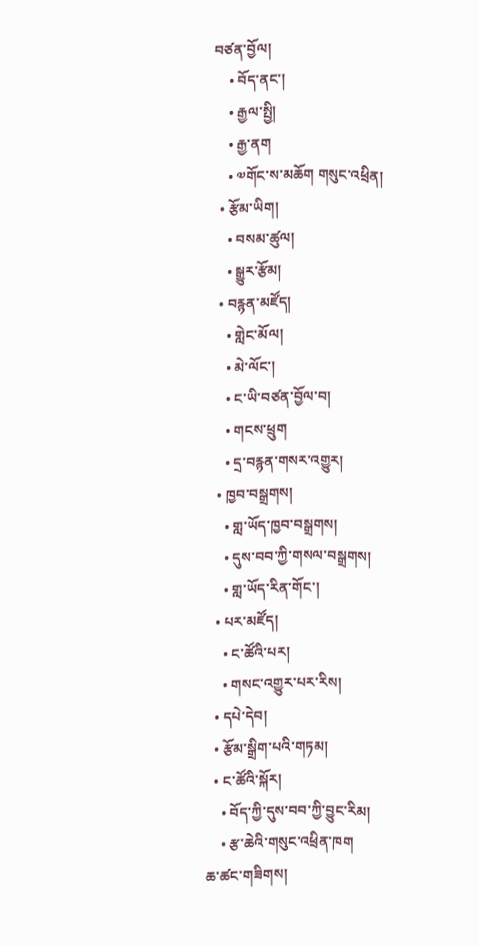བཙན་བྱོལ།
    • བོད་ནང་།
    • རྒྱལ་སྤྱི།
    • རྒྱ་ནག
    • ༧གོང་ས་མཆོག གསུང་འཕྲིན།
  • རྩོམ་ཡིག།
    • བསམ་ཚུལ།
    • སྒྱུར་རྩོམ།
  • བརྙན་མཛོད།
    • གླེང་མོལ།
    • མེ་ལོང་།
    • ང་ཡི་བཙན་བྱོལ་བ།
    • གངས་ཕྲུག
    • དྲ་བརྙན་གསར་འགྱུར།
  • ཁྱབ་བསྒྲགས།
    • གླ་ཡོད་ཁྱབ་བསྒྲགས།
    • དུས་བབ་ཀྱི་གསལ་བསྒྲགས།
    • གླ་ཡོད་རིན་གོང་།
  • པར་མཛོད།
    • ང་ཚོའི་པར།
    • གསང་འགྱུར་པར་རིས།
  • དཔེ་དེབ།
  • རྩོམ་སྒྲིག་པའི་གཏམ།
  • ང་ཚོའི་སྐོར།
    • བོད་ཀྱི་དུས་བབ་ཀྱི་བྱུང་རིམ།
    • རྩ་ཆེའི་གསུང་འཕྲིན་ཁག
ཆ་ཚང་གཟིགས།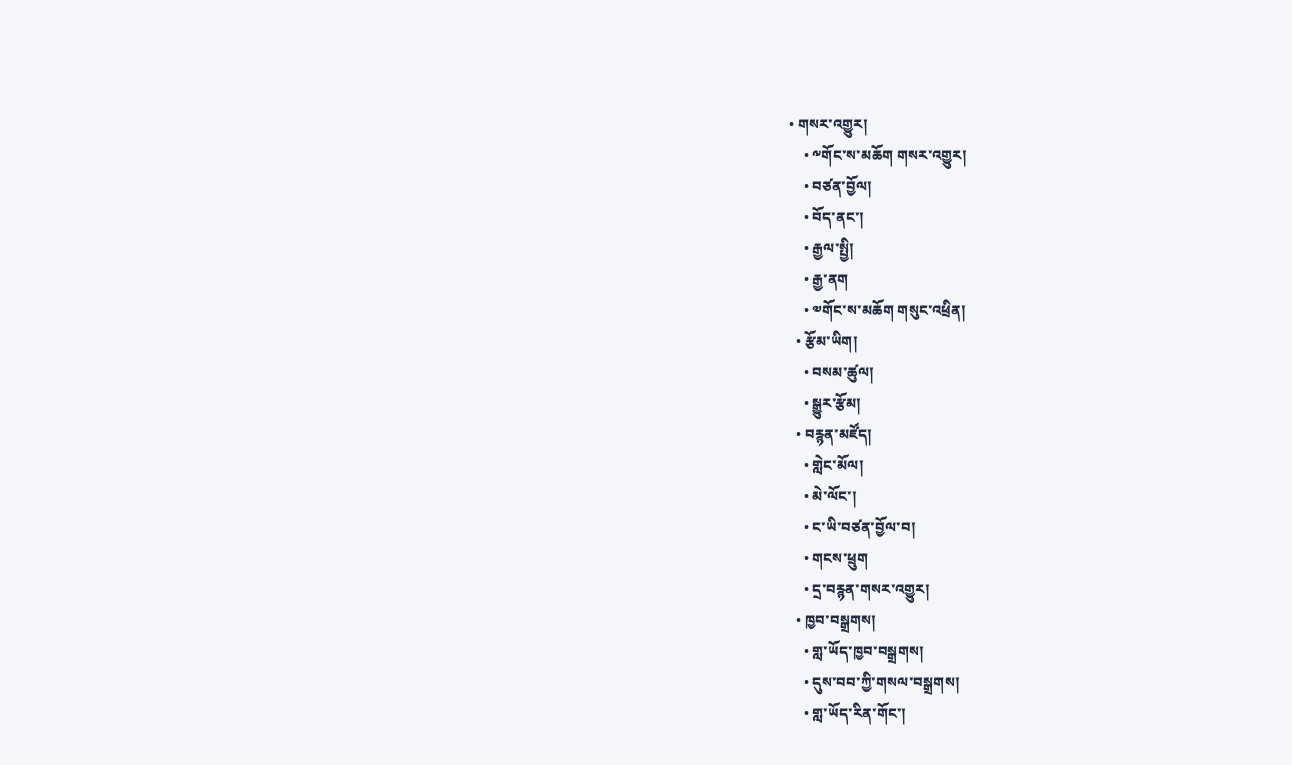• གསར་འགྱུར།
    • ༸གོང་ས་མཆོག གསར་འགྱུར།
    • བཙན་བྱོལ།
    • བོད་ནང་།
    • རྒྱལ་སྤྱི།
    • རྒྱ་ནག
    • ༧གོང་ས་མཆོག གསུང་འཕྲིན།
  • རྩོམ་ཡིག།
    • བསམ་ཚུལ།
    • སྒྱུར་རྩོམ།
  • བརྙན་མཛོད།
    • གླེང་མོལ།
    • མེ་ལོང་།
    • ང་ཡི་བཙན་བྱོལ་བ།
    • གངས་ཕྲུག
    • དྲ་བརྙན་གསར་འགྱུར།
  • ཁྱབ་བསྒྲགས།
    • གླ་ཡོད་ཁྱབ་བསྒྲགས།
    • དུས་བབ་ཀྱི་གསལ་བསྒྲགས།
    • གླ་ཡོད་རིན་གོང་།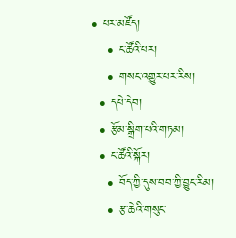• པར་མཛོད།
    • ང་ཚོའི་པར།
    • གསང་འགྱུར་པར་རིས།
  • དཔེ་དེབ།
  • རྩོམ་སྒྲིག་པའི་གཏམ།
  • ང་ཚོའི་སྐོར།
    • བོད་ཀྱི་དུས་བབ་ཀྱི་བྱུང་རིམ།
    • རྩ་ཆེའི་གསུང་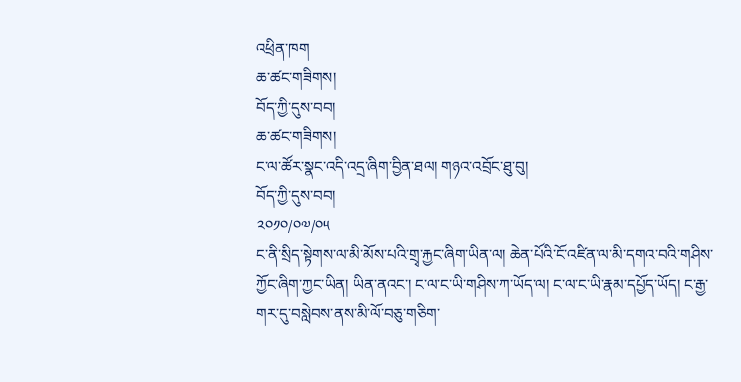འཕྲིན་ཁག
ཆ་ཚང་གཟིགས།
བོད་ཀྱི་དུས་བབ།
ཆ་ཚང་གཟིགས།
ང་ལ་ཚོར་སྣང་འདི་འདྲ་ཞིག་བྱིན་ཐལ། གཉའ་འབྲོང་ཐུ་བུ།
བོད་ཀྱི་དུས་བབ།
༢༠༡༠/༠༧/༠༥
ང་ནི་སྲིད་སྟེགས་ལ་མི་མོས་པའི་གྲྭ་རྐྱང་ཞིག་ཡིན་ལ། ཆེན་པོའི་ངོ་འཛིན་ལ་མི་དགའ་བའི་གཤིས་ཀྱོང་ཞིག་ཀྱང་ཡིན། ཡིན་ནའང་། ང་ལ་ང་ཡི་གཤིས་ཀ་ཡོད་ལ། ང་ལ་ང་ཡི་རྣམ་དཔྱོད་ཡོད། ང་རྒྱ་གར་དུ་བསླེབས་ནས་མི་ལོ་བཅུ་གཅིག་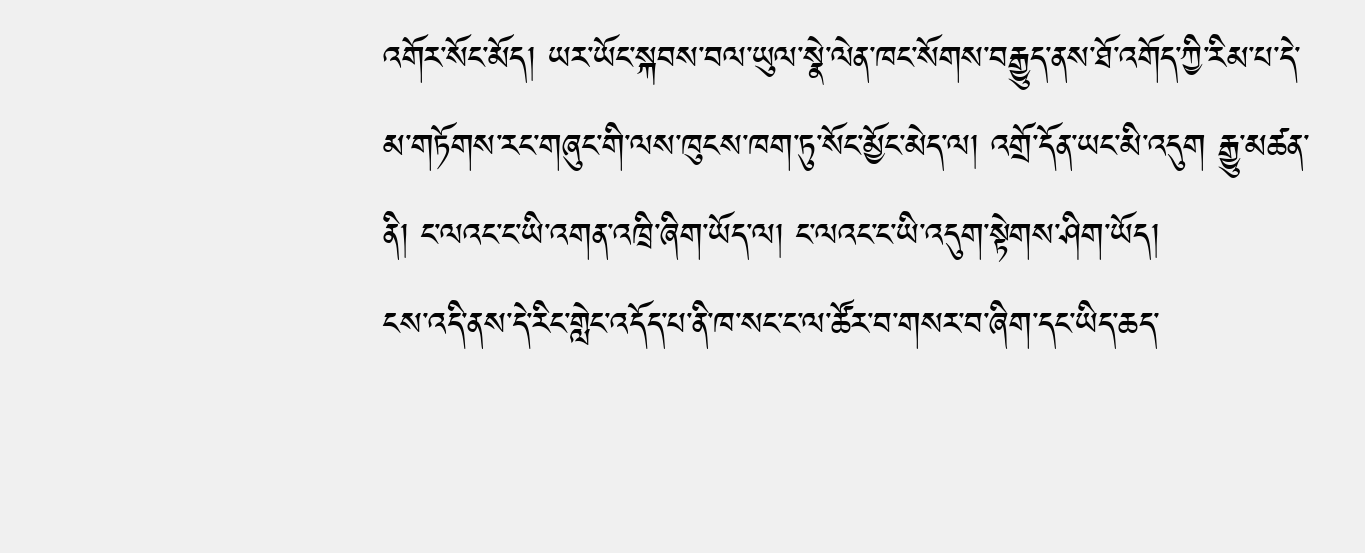འགོར་སོང་མོད། ཡར་ཡོང་སྐབས་བལ་ཡུལ་སྣེ་ལེན་ཁང་སོགས་བརྒྱུད་ནས་ཐོ་འགོད་ཀྱི་རིམ་པ་དེ་མ་གཏོགས་རང་གཞུང་གི་ལས་ཁུངས་ཁག་ཏུ་སོང་མྱོང་མེད་ལ། འགྲོ་དོན་ཡང་མི་འདུག རྒྱུ་མཚན་ནི། ང་ལའང་ང་ཡི་འགན་འཁྲི་ཞིག་ཡོད་ལ། ང་ལའང་ང་ཡི་འདུག་སྟེགས་ཤིག་ཡོད།
ངས་འདི་ནས་དེ་རིང་གླེང་འདོད་པ་ནི་ཁ་སང་ང་ལ་ཚོར་བ་གསར་བ་ཞིག་དང་ཡིད་ཆད་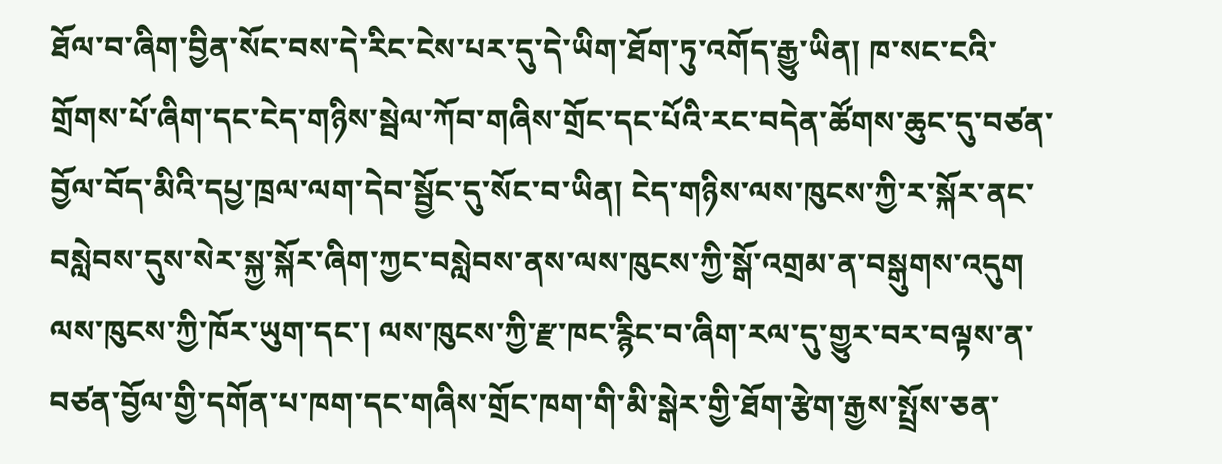ཐོལ་བ་ཞིག་བྱིན་སོང་བས་དེ་རིང་ངེས་པར་དུ་དེ་ཡིག་ཐོག་ཏུ་འགོད་རྒྱུ་ཡིན། ཁ་སང་ངའི་གྲོགས་པོ་ཞིག་དང་ངེད་གཉིས་སྦེལ་ཀོབ་གཞིས་གྲོང་དང་པོའི་རང་བདེན་ཚོགས་ཆུང་དུ་བཙན་བྱོལ་བོད་མིའི་དཔྱ་ཁྲལ་ལག་དེབ་སྦྱོང་དུ་སོང་བ་ཡིན། ངེད་གཉིས་ལས་ཁུངས་ཀྱི་ར་སྐོར་ནང་བསླེབས་དུས་སེར་སྐྱ་སྐོར་ཞིག་ཀྱང་བསླེབས་ནས་ལས་ཁུངས་ཀྱི་སྒོ་འགྲམ་ན་བསྒུགས་འདུག ལས་ཁུངས་ཀྱི་ཁོར་ཡུག་དང་། ལས་ཁུངས་ཀྱི་རྫ་ཁང་རྙིང་བ་ཞིག་རལ་དུ་གྱུར་བར་བལྟས་ན་བཙན་བྱོལ་གྱི་དགོན་པ་ཁག་དང་གཞིས་གྲོང་ཁག་གི་མི་སྒེར་གྱི་ཐོག་རྩེག་རྒྱས་སྤྲོས་ཅན་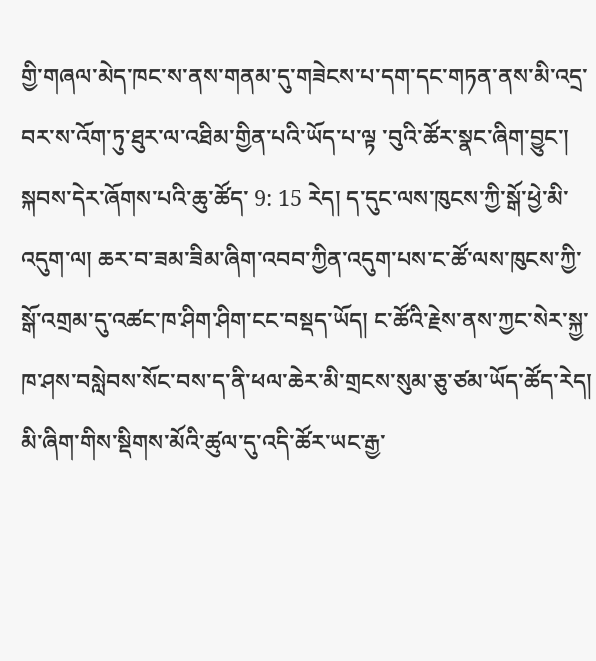གྱི་གཞལ་མེད་ཁང་ས་ནས་གནམ་དུ་གཟེངས་པ་དག་དང་གཏན་ནས་མི་འདྲ་བར་ས་འོག་ཏུ་ཐུར་ལ་འཐིམ་གྱིན་པའི་ཡོད་པ་ལྟ ་བུའི་ཚོར་སྣང་ཞིག་བྱུང་། སྐབས་དེར་ཞོགས་པའི་ཆུ་ཚོད་ 9: 15 རེད། ད་དུང་ལས་ཁུངས་ཀྱི་སྒོ་ཕྱེ་མི་འདུག་ལ། ཆར་བ་ཟམ་ཟིམ་ཞིག་འབབ་ཀྱིན་འདུག་པས་ང་ཚོ་ལས་ཁུངས་ཀྱི་སྒོ་འགྲམ་དུ་འཚང་ཁ་ཤིག་ཤིག་ངང་བསྡད་ཡོད། ང་ཚོའི་རྗེས་ནས་ཀྱང་སེར་སྐྱ་ཁ་ཤས་བསླེབས་སོང་བས་ད་ནི་ཕལ་ཆེར་མི་གྲངས་སུམ་ཅུ་ཙམ་ཡོད་ཚོད་རེད། མི་ཞིག་གིས་སྡིགས་མོའི་ཚུལ་དུ་འདི་ཚོར་ཡང་རྒྱ་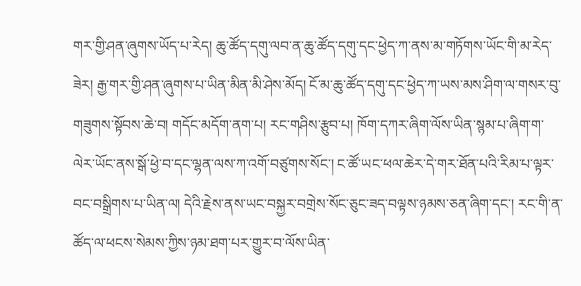གར་གྱི་ཤན་ཞུགས་ཡོད་པ་རེད། ཆུ་ཚོད་དགུ་ལབ་ན་ཆུ་ཚོད་དགུ་དང་ཕྱེད་ཀ་ནས་མ་གཏོགས་ཡོང་གི་མ་རེད་ཟེར། རྒྱ་གར་གྱི་ཤན་ཞུགས་པ་ཡིན་མིན་མི་ཤེས་མོད། ངོ་མ་ཆུ་ཚོད་དགུ་དང་ཕྱེད་ཀ་ཡས་མས་ཤིག་ལ་གསར་བུ་གཟུགས་སྟོབས་ཆེ་བ། གདོང་མདོག་ནག་པ། རང་གཤིས་རྩུབ་པ། ཁོག་དཀར་ཞིག་ལོས་ཡིན་སྙམ་པ་ཞིག་ག་ལེར་ཡོང་ནས་སྒོ་ཕྱེ་བ་དང་ལྷན་ལས་ཀ་འགོ་བཙུགས་སོང་། ང་ཚོ་ཡང་ཕལ་ཆེར་དེ་གར་ཐོན་པའི་རིམ་པ་ལྟར་བང་བསྒྲིགས་པ་ཡིན་ལ། དེའི་རྗེས་ནས་ཡང་བསྐྱར་བགྲེས་སོང་ཅུང་ཟད་བལྟས་ཉམས་ཅན་ཞིག་དང་། རང་གི་ན་ཚོད་ལ་ཕངས་སེམས་ཀྱིས་ཉམ་ཐག་པར་གྱུར་བ་ལོས་ཡིན་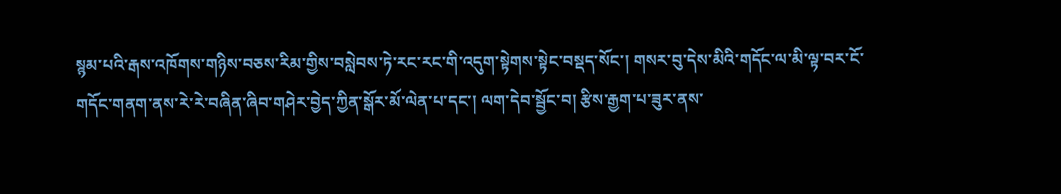སྙམ་པའི་རྒས་འཁོགས་གཉིས་བཅས་རིམ་གྱིས་བསླེབས་ཏེ་རང་རང་གི་འདུག་སྟེགས་སྟེང་བསྡད་སོང་། གསར་བུ་དེས་མིའི་གདོང་ལ་མི་ལྟ་བར་ངོ་གདོང་གནག་ནས་རེ་རེ་བཞིན་ཞིབ་གཤེར་བྱེད་ཀྱིན་སྒོར་མོ་ལེན་པ་དང་། ལག་དེབ་སྦྱོང་བ། རྩིས་རྒྱག་པ་ཟུར་ནས་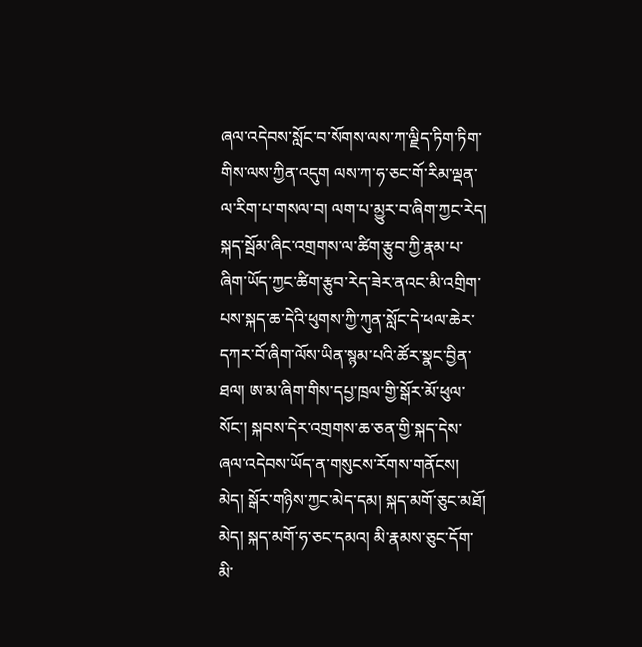ཞལ་འདེབས་སློང་བ་སོགས་ལས་ཀ་ལྗིད་ཏིག་ཏིག་གིས་ལས་ཀྱིན་འདུག ལས་ཀ་ཧ་ཅང་གོ་རིམ་ལྡན་ལ་རིག་པ་གསལ་བ། ལག་པ་མྱུར་བ་ཞིག་ཀྱང་རེད། སྐད་སྦོམ་ཞིང་འགྲགས་ལ་ཚིག་རྩུབ་ཀྱི་རྣམ་པ་ཞིག་ཡོད་ཀྱང་ཚིག་རྩུབ་རེད་ཟེར་ནའང་མི་འགྲིག་པས་སྐད་ཆ་དེའི་ཕུགས་ཀྱི་ཀུན་སློང་དེ་ཕལ་ཆེར་དཀར་བོ་ཞིག་ལོས་ཡིན་སྙམ་པའི་ཚོར་སྣང་བྱིན་ཐལ། ཨ་མ་ཞིག་གིས་དཔྱ་ཁྲལ་གྱི་སྒོར་མོ་ཕུལ་སོང་། སྐབས་དེར་འགྲགས་ཆ་ཅན་གྱི་སྐད་དེས་ཞལ་འདེབས་ཡོད་ན་གསུངས་རོགས་གནོངས། མེད། སྒོར་གཉིས་ཀྱང་མེད་དམ། སྐད་མགོ་ཅུང་མཐོ། མེད། སྐད་མགོ་ཧ་ཅང་དམའ། མི་རྣམས་ཅུང་དོག་མི་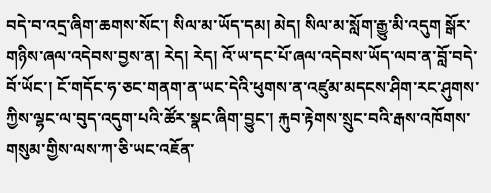བདེ་བ་འདྲ་ཞིག་ཆགས་སོང་། སིལ་མ་ཡོད་དམ། མེད། སིལ་མ་སློག་རྒྱུ་མི་འདུག སྒོར་གཉིས་ཞལ་འདེབས་བྱས་ན། རེད། རེད། འོ་ཡ་དང་པོ་ཞལ་འདེབས་ཡོད་ལབ་ན་བློ་བདེ་བོ་ཡོང་། ངོ་གདོང་ཧ་ཅང་གནག་ན་ཡང་དེའི་ཕུགས་ན་འཛུམ་མདངས་ཤིག་རང་ཤུགས་ཀྱིས་ལྷང་ལ་བུད་འདུག་པའི་ཚོར་སྣང་ཞིག་བྱུང་། རྐུབ་རྟེགས་སྲུང་བའི་རྒས་འཁོགས་གསུམ་གྱིས་ལས་ཀ་ཅི་ཡང་འཇོན་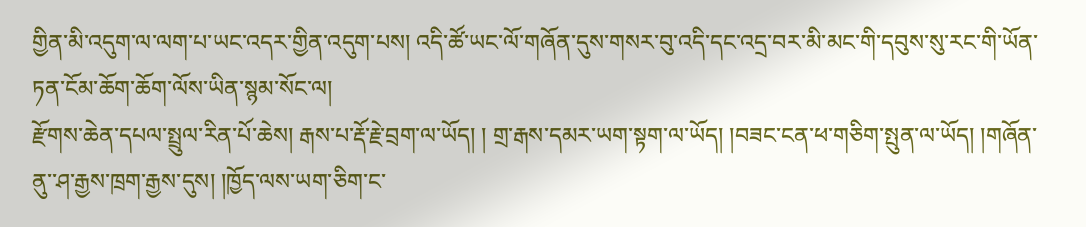གྱིན་མི་འདུག་ལ་ལག་པ་ཡང་འདར་གྱིན་འདུག་པས། འདི་ཚོ་ཡང་ལོ་གཞོན་དུས་གསར་བུ་འདི་དང་འདྲ་བར་མི་མང་གི་དབུས་སུ་རང་གི་ཡོན་ཏན་ངོམ་ཆོག་ཆོག་ལོས་ཡིན་སྙམ་སོང་ལ།
རྫོགས་ཆེན་དཔལ་སྤྲུལ་རིན་པོ་ཆེས། རྒས་པ་རྡོ་རྗེ་བྲག་ལ་ཡོད། ། གྲ་རྒས་དམར་ཡག་སྟག་ལ་ཡོད། །བཟང་ངན་ཕ་གཅིག་སྤུན་ལ་ཡོད། །གཞོན་ནུ་་ཤ་རྒྱས་ཁྲག་རྒྱས་དུས། །ཁྱོད་ལས་ཡག་ཅིག་ང་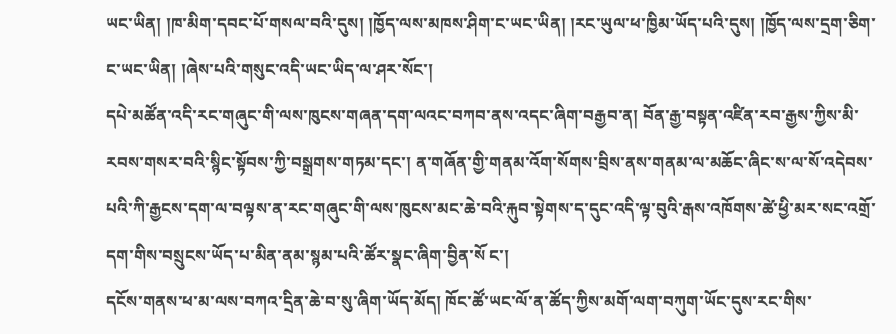ཡང་ཡིན། །ཁ་མིག་དབང་པོ་གསལ་བའི་དུས། །ཁྱོད་ལས་མཁས་ཤིག་ང་ཡང་ཡིན། །རང་ཡུལ་ཕ་ཁྱིམ་ཡོད་པའི་དུས། །ཁྱོད་ལས་དྲག་ཅིག་ང་ཡང་ཡིན། །ཞེས་པའི་གསུང་འདི་ཡང་ཡིད་ལ་ཤར་སོང་།
དཔེ་མཚོན་འདི་རང་གཞུང་གི་ལས་ཁུངས་གཞན་དག་ལའང་བཀབ་ནས་འདང་ཞིག་བརྒྱབ་ན། བོན་རྒྱ་བསྟན་འཛིན་རབ་རྒྱས་ཀྱིས་མི་རབས་གསར་བའི་སྙིང་སྟོབས་ཀྱི་བསྒྲགས་གཏམ་དང་། ན་གཞོན་གྱི་གནམ་འོག་སོགས་བྲིས་ནས་གནམ་ལ་མཆོང་ཞིང་ས་ལ་སོ་འདེབས་པའི་ཀི་རྒྱངས་དག་ལ་བལྟས་ན་རང་གཞུང་གི་ལས་ཁུངས་མང་ཆེ་བའི་རྐུབ་སྟེགས་ད་དུང་འདི་ལྟ་བུའི་རྒས་འཁོགས་ཚེ་ཕྱི་མར་སང་འགྲོ་དག་གིས་བསྲུངས་ཡོད་པ་མིན་ནམ་སྙམ་པའི་ཚོར་སྣང་ཞིག་བྱིན་སོ ང་།
དངོས་གནས་ཕ་མ་ལས་བཀའ་དྲིན་ཆེ་བ་སུ་ཞིག་ཡོད་མོད། ཁོང་ཚོ་ཡང་ལོ་ན་ཚོད་ཀྱིས་མགོ་ལག་བཀུག་ཡོང་དུས་རང་གིས་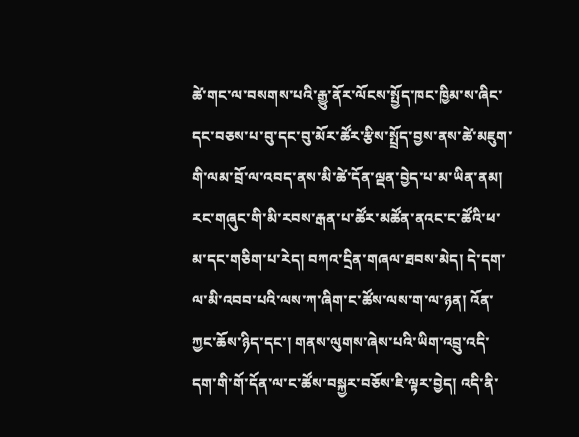ཚེ་གང་ལ་བསགས་པའི་རྒྱུ་ནོར་ལོངས་སྤྱོད་ཁང་ཁྱིམ་ས་ཞིང་དང་བཅས་པ་བུ་དང་བུ་མོར་ཚོར་རྩིས་སྤྲོད་བྱས་ནས་ཚེ་མཇུག་གི་ལམ་བྲོ་ལ་འབད་ནས་མི་ཚེ་དོན་ལྡན་བྱེད་པ་མ་ཡིན་ནམ། རང་གཞུང་གི་མི་རབས་རྒན་པ་ཚོར་མཚོན་ནའང་ང་ཚོའི་ཕ་མ་དང་གཅིག་པ་རེད། བཀའ་དྲིན་གཞལ་ཐབས་མེད། དེ་དག་ལ་མི་འབབ་པའི་ལས་ཀ་ཞིག་ང་ཚོས་ལས་ག་ལ་ཉན། འོན་ཀྱང་ཆོས་ཉིད་དང་། གནས་ལུགས་ཞེས་པའི་ཡིག་འབྲུ་འདི་དག་གི་གོ་དོན་ལ་ང་ཚོས་བསྐྱར་བཅོས་ཇི་ལྟར་བྱེད། འདི་ནི་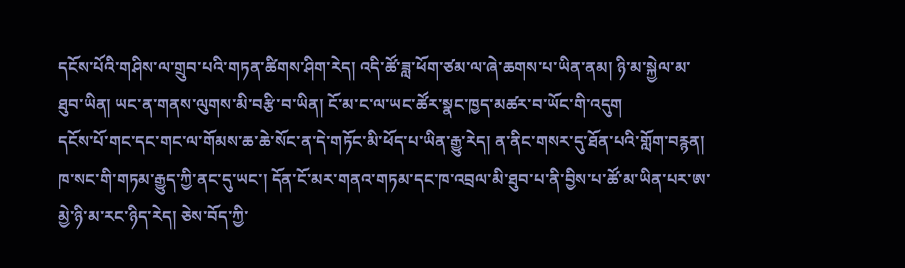དངོས་པོའི་གཤིས་ལ་གྲུབ་པའི་གཏན་ཚིགས་ཤིག་རེད། འདི་ཚོ་ཟླ་ཕོག་ཙམ་ལ་ཞེ་ཆགས་པ་ཡིན་ནམ། ཉི་མ་སྐྱེལ་མ་ཐུབ་ཡིན། ཡང་ན་གནས་ལུགས་མི་བརྩི་བ་ཡིན། ངོ་མ་ང་ལ་ཡང་ཚོར་སྣང་ཁྱད་མཚར་བ་ཡོང་གི་འདུག
དངོས་པོ་གང་དང་གང་ལ་གོམས་ཆ་ཆེ་སོང་ན་དེ་གཏོང་མི་ཕོད་པ་ཡིན་རྒྱུ་རེད། ན་ནིང་གསར་དུ་ཐོན་པའི་གློག་བརྙན། ཁ་སང་གི་གཏམ་རྒྱུད་ཀྱི་ནང་དུ་ཡང་། དོན་ངོ་མར་གནའ་གཏམ་དང་ཁ་འབྲལ་མི་ཐུབ་པ་ནི་བྱིས་པ་ཚོ་མ་ཡིན་པར་ཨ་མྱེ་ཉི་མ་རང་ཉིད་རེད། ཅེས་བོད་ཀྱི་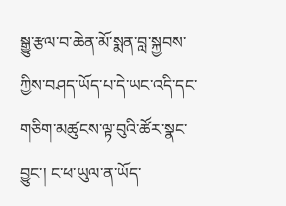སྒྱུ་རྩལ་བ་ཆེན་མོ་སྨན་བླ་སྐྱབས་ཀྱིས་བཤད་ཡོད་པ་དེ་ཡང་འདི་དང་གཅིག་མཚུངས་ལྟ་བུའི་ཚོར་སྣང་བྱུང་། ང་ཕ་ཡུལ་ན་ཡོད་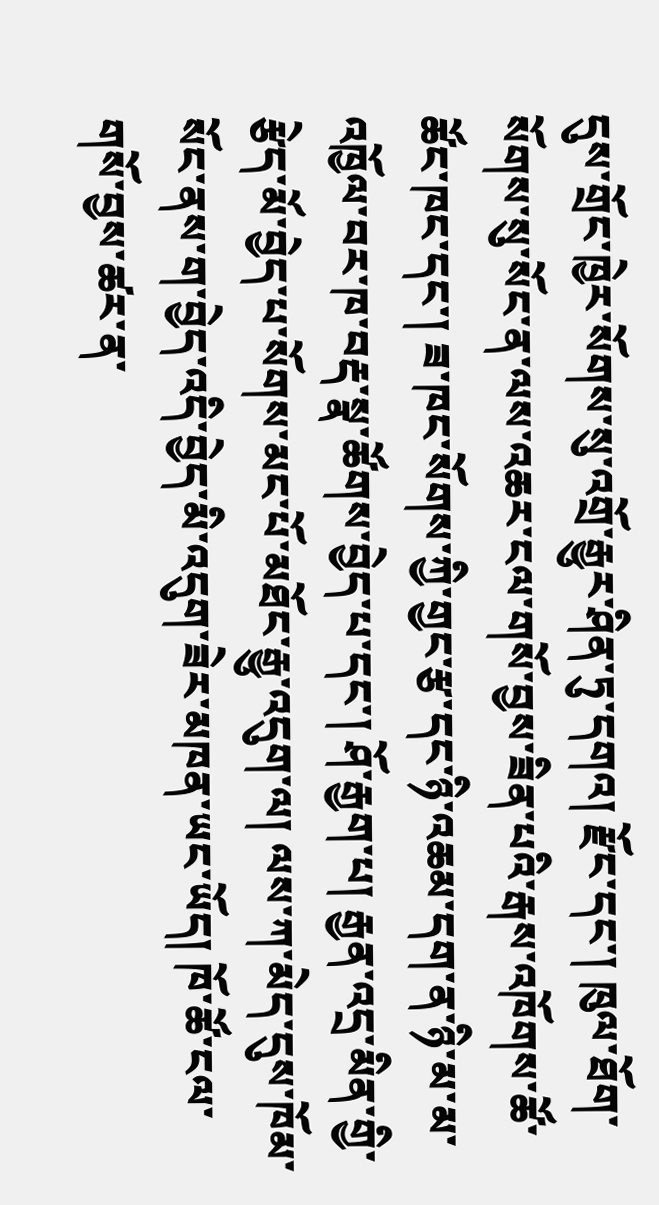དུས་གྲོང་ཁྱེར་སོགས་སུ་འགྲོ་རྒྱུར་ཤིན་ཏུ་དགའ། རྫོང་དང་། ཁུལ་ཐོག་སོགས་སུ་སོང་ན་ལས་འཆར་ངལ་གསོ་བྱས་ཟིན་པའི་རྒས་འཁོགས་ཚོ་ཚོང་ཁང་དང་། ཟ་ཁང་སོགས་ཀྱི་གྱང་རྩ་དང་ཉི་འཆམ་དག་ན་ཉི་མ་མ་འཁྱོལ་བར་ཁ་བརྡ་སྣ་ཚོགས་བྱེད་པ་དང་། ཤོ་རྒྱག་པ། རྒྱན་འདྲ་མིན་གྱི་རྩེད་མོ་བྱེད་པ་སོགས་མང་པོ་མཐོང་རྒྱུ་འདུག་ལ། ལས་ཀ་མེད་དུས་ཁོམ་སོང་ནས་ག་བྱེད་འདི་བྱེད་མི་འདུག་ཟེར་མཁན་ཡང་ཡོད། ཁོ་ཚོ་ངལ་གསོ་བྱས་ཚར་ན་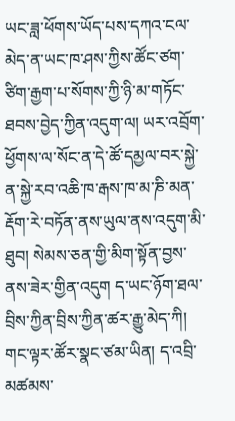ཡང་ཟླ་ཕོགས་ཡོད་པས་དཀའ་ངལ་མེད་ན་ཡང་ཁ་ཤས་ཀྱིས་ཚོང་ཙག་ཙིག་རྒྱག་པ་སོགས་ཀྱི་ཉི་མ་གཏོང་ཐབས་བྱེད་ཀྱིན་འདུག་ལ། ཡར་འབྲོག་ཕྱོགས་ལ་སོང་ན་དེ་ཚོ་དམྱལ་བར་སྐྱེ་ན་སྐྱེ་རབ་འཆི་ཁ་རྒས་ཁ་མ་ཎི་མན་རྡོག་རེ་བཏོན་ནས་ཡུལ་ནས་འདུག་མི་ཐུབ། སེམས་ཅན་གྱི་མིག་སྟོན་བྱས་ནས་ཟེར་གྱིན་འདུག ད་ཡང་ཉོག་ཐལ་བྲིས་ཀྱིན་བྲིས་ཀྱིན་ཚར་རྒྱུ་མེད་ཀི། གང་ལྟར་ཚོར་སྣང་ཙམ་ཡིན། ད་འབྲི་མཚམས་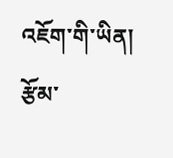འཇོག་གི་ཡིན།
རྩོམ་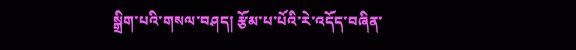སྒྲིག་པའི་གསལ་བཤད། རྩོམ་པ་པོའི་རེ་འདོད་བཞིན་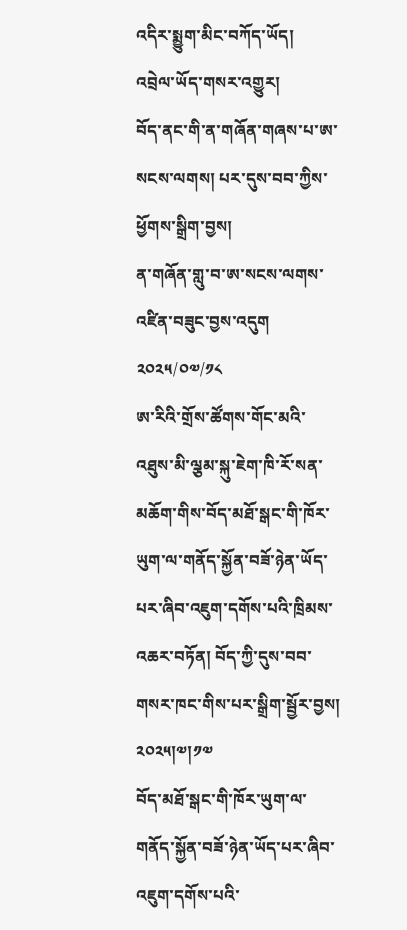འདིར་སྨྱུག་མིང་བཀོད་ཡོད།
འབྲེལ་ཡོད་གསར་འགྱུར།
བོད་ནང་གི་ན་གཞོན་གཞས་པ་ཨ་སངས་ལགས། པར་དུས་བབ་ཀྱིས་ཕྱོགས་སྒྲིག་བྱས།
ན་གཞོན་གླུ་བ་ཨ་སངས་ལགས་འཛིན་བཟུང་བྱས་འདུག
༢༠༢༥/༠༧/༡༨
ཨ་རིའི་གྲོས་ཚོགས་གོང་མའི་འཐུས་མི་ལྕམ་སྐུ་ཇེག་ཁི་རོ་སན་མཆོག་གིས་བོད་མཐོ་སྒང་གི་ཁོར་ཡུག་ལ་གནོད་སྐྱོན་བཟོ་ཉེན་ཡོད་པར་ཞིབ་འཇུག་དགོས་པའི་ཁྲིམས་འཆར་བཏོན། བོད་ཀྱི་དུས་བབ་གསར་ཁང་གིས་པར་སྒྲིག་སྦྱོར་བྱས། ༢༠༢༥།༧།༡༧
བོད་མཐོ་སྒང་གི་ཁོར་ཡུག་ལ་གནོད་སྐྱོན་བཟོ་ཉེན་ཡོད་པར་ཞིབ་འཇུག་དགོས་པའི་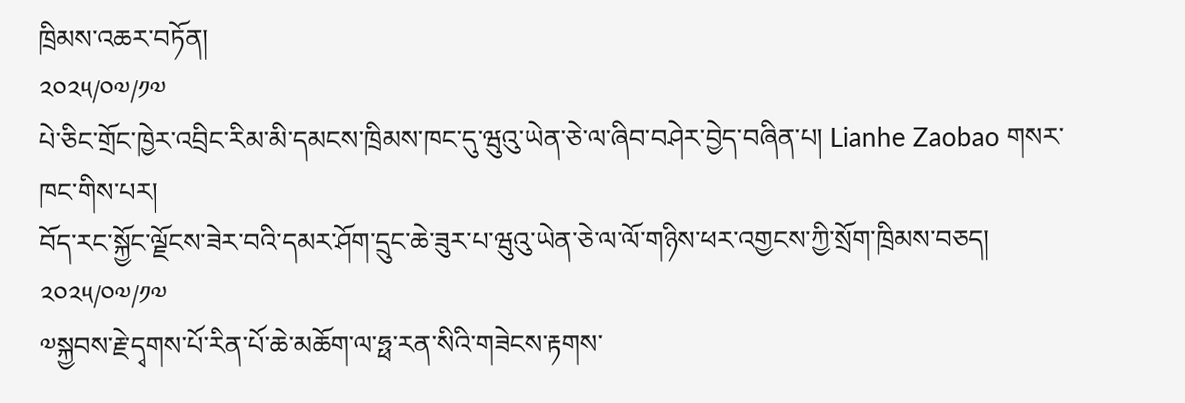ཁྲིམས་འཆར་བཏོན།
༢༠༢༥/༠༧/༡༧
པེ་ཅིང་གྲོང་ཁྱེར་འབྲིང་རིམ་མི་དམངས་ཁྲིམས་ཁང་དུ་ཝུའུ་ཡེན་ཅེ་ལ་ཞིབ་བཤེར་བྱེད་བཞིན་པ། Lianhe Zaobao གསར་ཁང་གིས་པར།
བོད་རང་སྐྱོང་ལྗོངས་ཟེར་བའི་དམར་ཤོག་དྲུང་ཆེ་ཟུར་པ་ཝུའུ་ཡེན་ཅེ་ལ་ལོ་གཉིས་ཕར་འགྱངས་ཀྱི་སྲོག་ཁྲིམས་བཅད།
༢༠༢༥/༠༧/༡༧
༧སྐྱབས་རྗེ་དྭགས་པོ་རིན་པོ་ཆེ་མཆོག་ལ་ཧྥ་རན་སིའི་གཟེངས་རྟགས་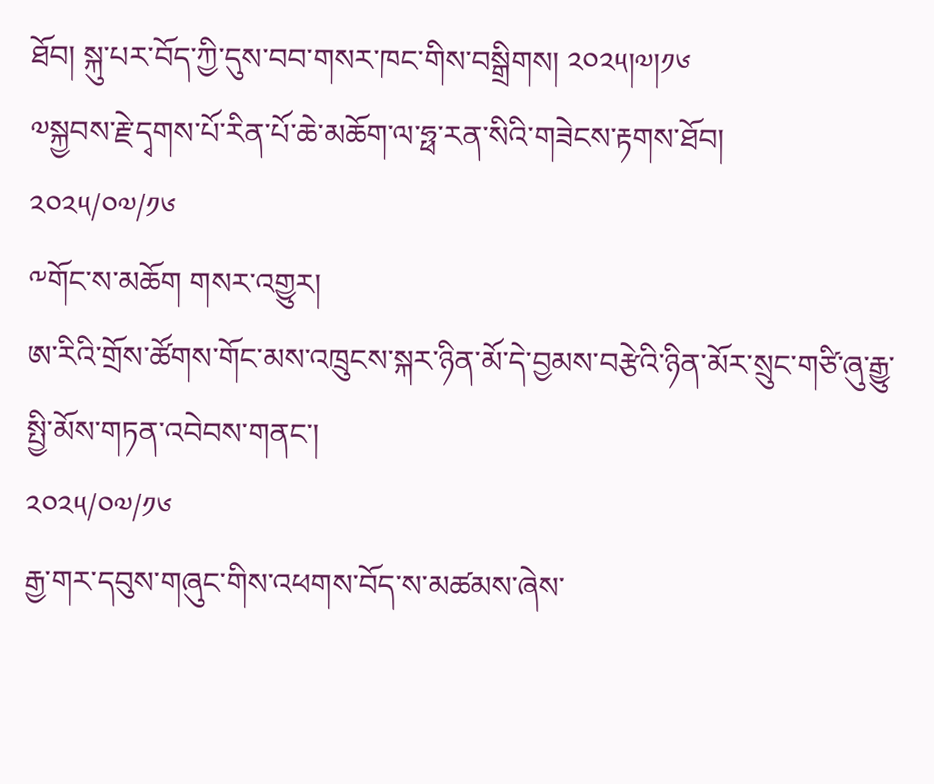ཐོབ། སྐུ་པར་བོད་ཀྱི་དུས་བབ་གསར་ཁང་གིས་བསྒྲིགས། ༢༠༢༥།༧།༡༦
༧སྐྱབས་རྗེ་དྭགས་པོ་རིན་པོ་ཆེ་མཆོག་ལ་ཧྥ་རན་སིའི་གཟེངས་རྟགས་ཐོབ།
༢༠༢༥/༠༧/༡༦
༸གོང་ས་མཆོག གསར་འགྱུར།
ཨ་རིའི་གྲོས་ཚོགས་གོང་མས་འཁྲུངས་སྐར་ཉིན་མོ་དེ་བྱམས་བརྩེའི་ཉིན་མོར་སྲུང་གཙི་ཞུ་རྒྱུ་སྤྱི་མོས་གཏན་འབེབས་གནང་།
༢༠༢༥/༠༧/༡༦
རྒྱ་གར་དབུས་གཞུང་གིས་འཕགས་བོད་ས་མཚམས་ཞེས་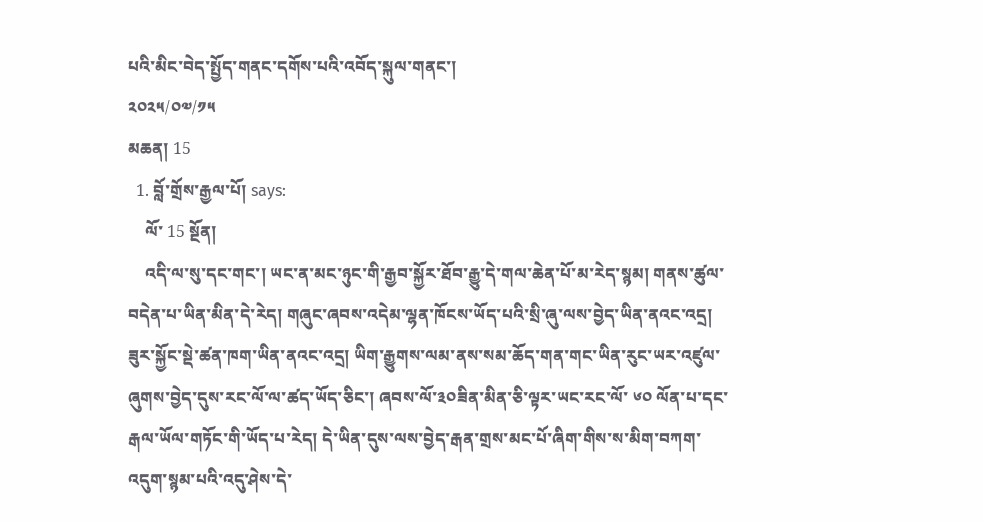པའི་མིང་བེད་སྤྱོད་གནང་དགོས་པའི་འབོད་སྐུལ་གནང་།
༢༠༢༥/༠༧/༡༥
མཆན། 15
  1. བློ་གྲོས་རྒྱལ་པོ། says:
    ལོ་ 15 སྔོན།
    འདི་ལ་སུ་དང་གང་། ཡང་ན་མང་ཉུང་གི་རྒྱབ་སྐྱོར་ཐོབ་རྒྱུ་དེ་གལ་ཆེན་པོ་མ་རེད་སྙམ། གནས་ཚུལ་བདེན་པ་ཡིན་མིན་དེ་རེད། གཞུང་ཞབས་འདེམ་ལྷན་ཁོངས་ཡོད་པའི་སྲི་ཞུ་ལས་བྱེད་ཡིན་ནའང་འདྲ། ཟུར་སྐྱོང་སྡེ་ཚན་ཁག་ཡིན་ནའང་འདྲ། ཡིག་རྒྱུགས་ལམ་ནས་སམ་ཆོད་གན་གང་ཡིན་རུང་ཡར་འཛུལ་ཞུགས་བྱེད་དུས་རང་ལོ་ལ་ཚད་ཡོད་ཅིང་། ཞབས་ལོ་༣༠ཟིན་མིན་ཅི་ལྟར་ཡང་རང་ལོ་ ༦༠ ལོན་པ་དང་རྒལ་ཡོལ་གཏོང་གི་ཡོད་པ་རེད། དེ་ཡིན་དུས་ལས་བྱེད་རྒན་གྲས་མང་པོ་ཞིག་གིས་ས་མིག་བཀག་འདུག་སྙམ་པའི་འདུ་ཤེས་དེ་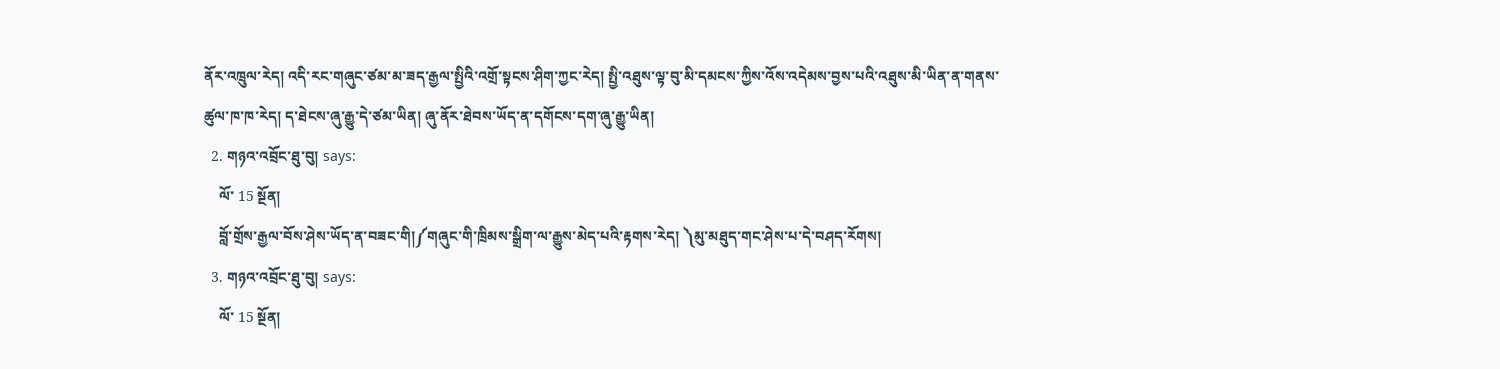ནོར་འཁྲུལ་རེད། འདི་རང་གཞུང་ཙམ་མ་ཟད་རྒྱལ་སྤྱིའི་འགྲོ་སྟངས་ཤིག་ཀྱང་རེད། སྤྱི་འཐུས་ལྟ་བུ་མི་དམངས་ཀྱིས་འོས་འདེམས་བྱས་པའི་འཐུས་མི་ཡིན་ན་གནས་ཚུལ་ཁ་ཁ་རེད། ད་ཐེངས་ཞུ་རྒྱུ་དེ་ཙམ་ཡིན། ཞུ་ནོར་ཐེབས་ཡོད་ན་དགོངས་དག་ཞུ་རྒྱུ་ཡིན།
  2. གཉའ་འབྲོང་ཐུ་བུ། says:
    ལོ་ 15 སྔོན།
    བློ་གྲོས་རྒྱལ་བོས་ཤེས་ཡོད་ན་བཟང་གི།༼གཞུང་གི་ཁྲིམས་སྒྲིག་ལ་རྒྱུས་མེད་པའི་རྟགས་རེད། ༽མུ་མཐུད་གང་ཤེས་པ་དེ་བཤད་རོགས།
  3. གཉའ་འབྲོང་ཐུ་བུ། says:
    ལོ་ 15 སྔོན།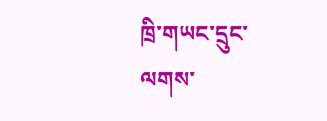ཁྲི་གཡང་དྲུང་ལགས་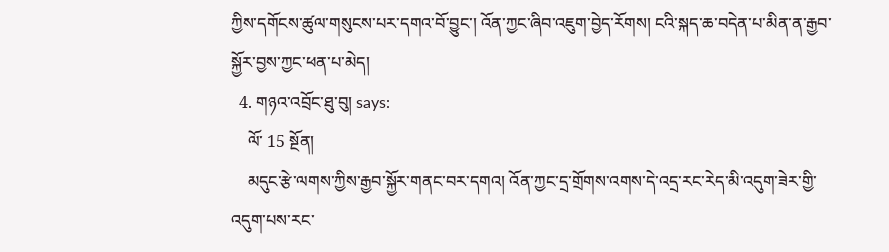ཀྱིས་དགོངས་ཚུལ་གསུངས་པར་དགའ་བོ་བྱུང་། འོན་ཀྱང་ཞིབ་འཇུག་བྱེད་རོགས། ངའི་སྐད་ཆ་བདེན་པ་མིན་ན་རྒྱབ་སྐྱོར་བྱས་ཀྱང་ཕན་པ་མེད།
  4. གཉའ་འབྲོང་ཐུ་བུ། says:
    ལོ་ 15 སྔོན།
    མདུང་རྩེ་ལགས་ཀྱིས་རྒྱབ་སྐྱོར་གནང་བར་དགའ། འོན་ཀྱང་དྲ་གྲོགས་འགས་དེ་འདྲ་རང་རེད་མི་འདུག་ཟེར་གྱི་འདུག་པས་རང་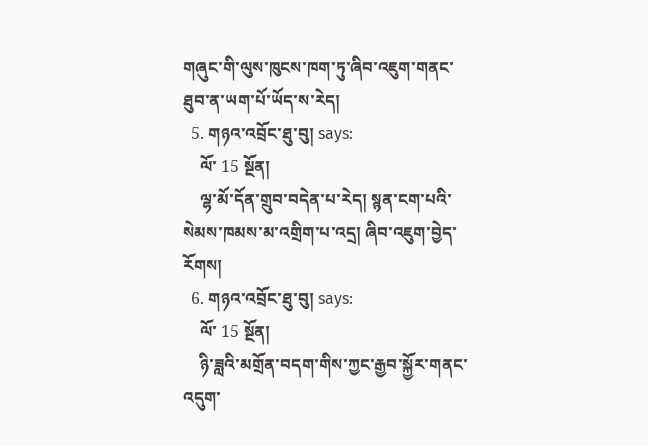གཞུང་གི་ལུས་ཁུངས་ཁག་ཏུ་ཞིབ་འཇུག་གནང་ཐུབ་ན་ཡག་པོ་ཡོད་ས་རེད།
  5. གཉའ་འབྲོང་ཐུ་བུ། says:
    ལོ་ 15 སྔོན།
    ལྷ་མོ་དོན་གྲུབ་བདེན་པ་རེད། སྙན་ངག་པའི་སེམས་ཁམས་མ་འགྲིག་པ་འདྲ། ཞིབ་འཇུག་བྱེད་རོགས།
  6. གཉའ་འབྲོང་ཐུ་བུ། says:
    ལོ་ 15 སྔོན།
    ཉི་ཟླའི་མགྲོན་བདག་གིས་ཀྱང་རྒྱབ་སྐྱོར་གནང་འདུག་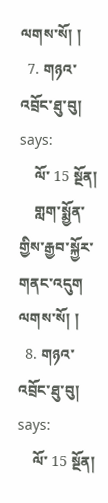ལགས་སོ། །
  7. གཉའ་འབྲོང་ཐུ་བུ། says:
    ལོ་ 15 སྔོན།
    གླག་སྨྱོན་གྱིས་རྒྱབ་སྐྱོར་གནང་འདུག ལགས་སོ། །
  8. གཉའ་འབྲོང་ཐུ་བུ། says:
    ལོ་ 15 སྔོན།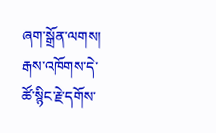ཞག་སྒྲོན་ལགས། རྒས་འཁོགས་དེ་ཚོ་སྙིང་རྗེ་དགོས་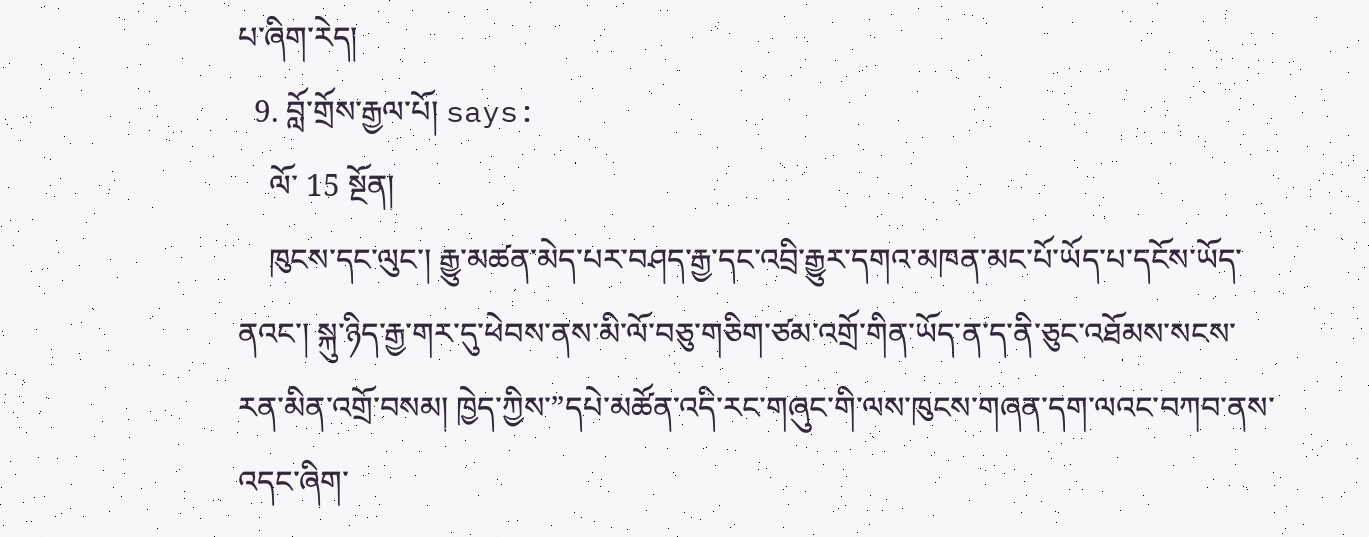པ་ཞིག་རེད།
  9. བློ་གྲོས་རྒྱལ་པོ། says:
    ལོ་ 15 སྔོན།
    ཁུངས་དང་ལུང་། རྒྱུ་མཚན་མེད་པར་བཤད་རྒྱ་དང་འབྲི་རྒྱུར་དགའ་མཁན་མང་པོ་ཡོད་པ་དངོས་ཡོད་ནའང་། སྐུ་ཉིད་རྒྱ་གར་དུ་ཕེབས་ནས་མི་ལོ་བཅུ་གཅིག་ཙམ་འགྲོ་གིན་ཡོད་ན་ད་ནི་ཅུང་འཐོམས་སངས་རན་མིན་འགྲོ་བསམ། ཁྱེད་ཀྱིས་”དཔེ་མཚོན་འདི་རང་གཞུང་གི་ལས་ཁུངས་གཞན་དག་ལའང་བཀབ་ནས་འདང་ཞིག་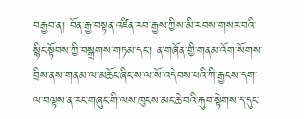བརྒྱབ་ན། བོན་རྒྱ་བསྟན་འཛིན་རབ་རྒྱས་ཀྱིས་མི་རབས་གསར་བའི་སྙིང་སྟོབས་ཀྱི་བསྒྲགས་གཏམ་དང་། ན་གཞོན་གྱི་གནམ་འོག་སོགས་བྲིས་ནས་གནམ་ལ་མཆོང་ཞིང་ས་ལ་སོ་འདེབས་པའི་ཀི་རྒྱངས་དག་ལ་བལྟས་ན་རང་གཞུང་གི་ལས་ཁུངས་མང་ཆེ་བའི་རྐུབ་སྟེགས་ད་དུང་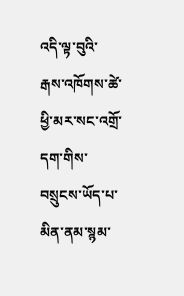འདི་ལྟ་བུའི་རྒས་འཁོགས་ཚེ་ཕྱི་མར་སང་འགྲོ་དག་གིས་བསྲུངས་ཡོད་པ་མིན་ནམ་སྙམ་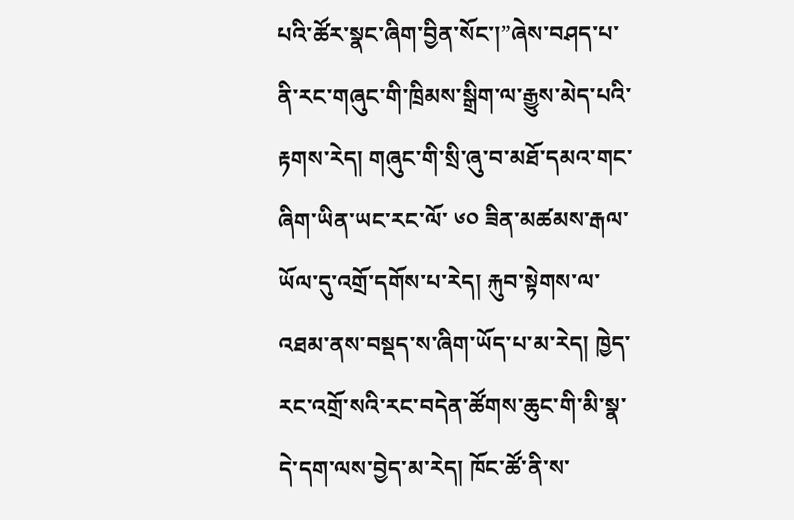པའི་ཚོར་སྣང་ཞིག་བྱིན་སོང་།”ཞེས་བཤད་པ་ནི་རང་གཞུང་གི་ཁྲིམས་སྒྲིག་ལ་རྒྱུས་མེད་པའི་རྟགས་རེད། གཞུང་གི་སྲི་ཞུ་བ་མཐོ་དམའ་གང་ཞིག་ཡིན་ཡང་རང་ལོ་ ༦༠ ཟིན་མཚམས་རྒལ་ཡོལ་དུ་འགྲོ་དགོས་པ་རེད། རྐུབ་སྟེགས་ལ་འཐམ་ནས་བསྡད་ས་ཞིག་ཡོད་པ་མ་རེད། ཁྱེད་རང་འགྲོ་སའི་རང་བདེན་ཚོགས་ཆུང་གི་མི་སྣ་དེ་དག་ལས་བྱེད་མ་རེད། ཁོང་ཚོ་ནི་ས་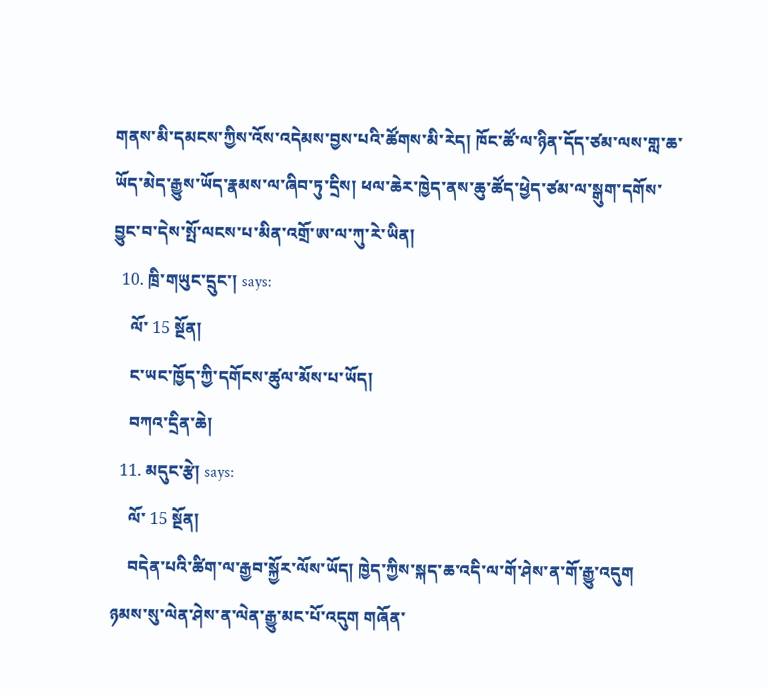གནས་མི་དམངས་ཀྱིས་འོས་འདེམས་བྱས་པའི་ཚོགས་མི་རེད། ཁོང་ཚོ་ལ་ཉིན་དོད་ཙམ་ལས་གླ་ཆ་ཡོད་མེད་རྒྱུས་ཡོད་རྣམས་ལ་ཞིབ་ཏུ་དྲིས། ཕལ་ཆེར་ཁྱེད་ནས་ཆུ་ཚོད་ཕྱེད་ཙམ་ལ་སྒུག་དགོས་བྱུང་བ་དེས་སྤོ་ལངས་པ་མིན་འགྲོ་ཨ་ལ་ཀུ་རེ་ཡིན།
  10. ཁྲི་གཡུང་དྲུང་། says:
    ལོ་ 15 སྔོན།
    ང་ཡང་ཁྱོད་ཀྱི་དགོངས་ཚུལ་མོས་པ་ཡོད།
    བཀའ་དྲིན་ཆེ།
  11. མདུང་རྩེ། says:
    ལོ་ 15 སྔོན།
    བདེན་པའི་ཚིག་ལ་རྒྱབ་སྐྱོར་ལོས་ཡོད། ཁྱེད་ཀྱིས་སྐད་ཆ་འདི་ལ་གོ་ཤེས་ན་གོ་རྒྱུ་འདུག ཉམས་སུ་ལེན་ཤེས་ན་ལེན་རྒྱུ་མང་པོ་འདུག གཞོན་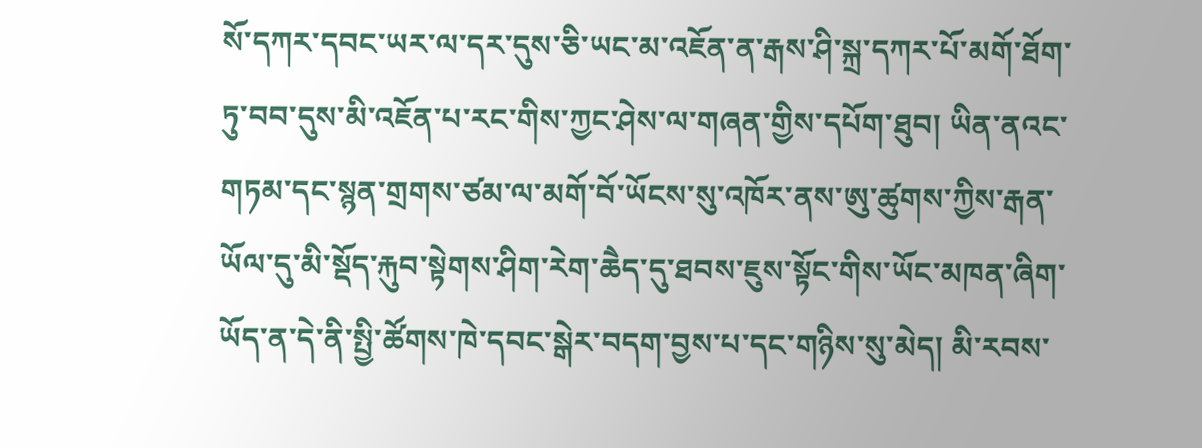སོ་དཀར་དབང་ཡར་ལ་དར་དུས་ཅི་ཡང་མ་འཇོན་ན་རྒས་ཤི་སྐྲ་དཀར་པོ་མགོ་ཐོག་ཏུ་བབ་དུས་མི་འཇོན་པ་རང་གིས་ཀྱང་ཤེས་ལ་གཞན་གྱིས་དཔོག་ཐུབ། ཡིན་ནའང་གཏམ་དང་སྙན་གྲགས་ཙམ་ལ་མགོ་བོ་ཡོངས་སུ་འཁོར་ནས་ཨུ་ཚུགས་ཀྱིས་རྒན་ཡོལ་དུ་མི་སྡོད་རྐུབ་སྟེགས་ཤིག་རེག་ཆཻད་དུ་ཐབས་ཇུས་སྟོང་གིས་ཡོང་མཁན་ཞིག་ཡོད་ན་དེ་ནི་སྤྱི་ཚོགས་ཁེ་དབང་སྒེར་བདག་བྱས་པ་དང་གཉིས་སུ་མེད། མི་རབས་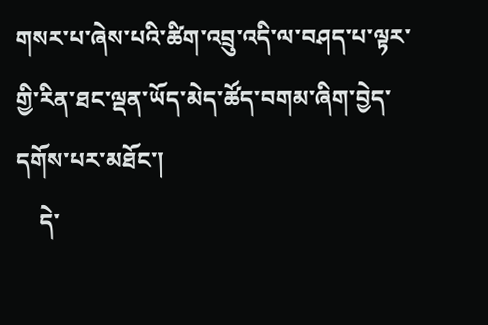གསར་པ་ཞེས་པའི་ཚིག་འབྲུ་འདི་ལ་བཤད་པ་ལྟར་གྱི་རིན་ཐང་ལྡན་ཡོད་མེད་ཚོད་བགམ་ཞིག་བྱེད་དགོས་པར་མཐོང་།
    དེ་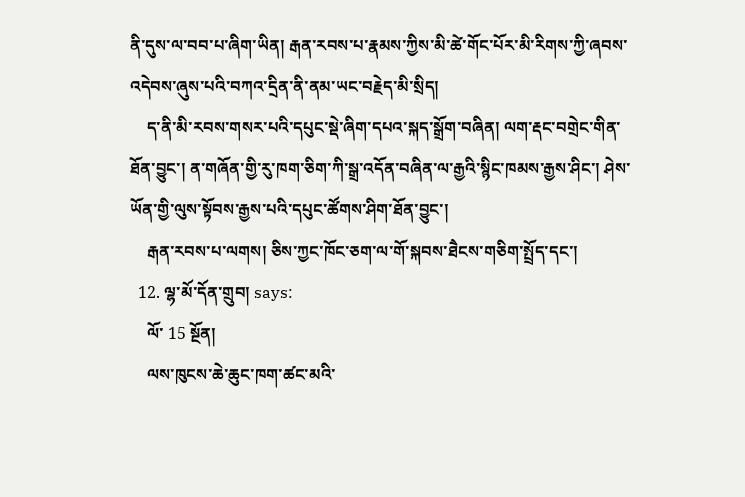ནི་དུས་ལ་བབ་པ་ཞིག་ཡིན། རྒན་རབས་པ་རྣམས་ཀྱིས་མི་ཚེ་གོང་པོར་མི་རིགས་ཀྱི་ཞབས་འདེབས་ཞུས་པའི་བཀའ་དྲིན་ནི་ནམ་ཡང་བརྗེད་མི་སྲིད།
    ད་ནི་མི་རབས་གསར་པའི་དཔུང་སྡེ་ཞིག་དཔའ་སྐད་སྒྲོག་བཞིན། ལག་རྡང་བགྲེང་གིན་ཐོན་བྱུང་། ན་གཞོན་གྱི་རུ་ཁག་ཅིག་ཀི་སྒྲ་འདོན་བཞིན་ལ་རྒྱའི་སྙིང་ཁམས་རྒྱས་ཤིང་། ཤེས་ཡོན་གྱི་ལུས་སྟོབས་རྒྱས་པའི་དཔུང་ཚོགས་ཤིག་ཐོན་བྱུང་།
    རྒན་རབས་པ་ལགས། ཅིས་ཀྱང་ཁོང་ཅག་ལ་གོ་སྐབས་ཐཻངས་གཅིག་སྤྲོད་དང་།
  12. ལྷ་མོ་དོན་གྲུབ། says:
    ལོ་ 15 སྔོན།
    ལས་ཁུངས་ཆེ་ཆུང་ཁག་ཚང་མའི་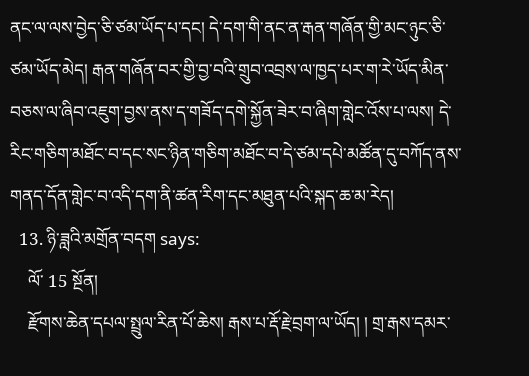ནང་ལ་ལས་བྱེད་ཅི་ཙམ་ཡོད་པ་དང། དེ་དག་གི་ནང་ན་རྒན་གཞོན་གྱི་མང་ཉུང་ཅི་ཙམ་ཡོད་མེད། རྒན་གཞོན་བར་གྱི་བྱ་བའི་གྲུབ་འབྲས་ལ་ཁྱད་པར་ག་རེ་ཡོད་མིན་བཅས་ལ་ཞིབ་འཇུག་བྱས་ནས་ད་གཟོད་དགེ་སྐྱོན་ཟེར་བ་ཞིག་གླེང་འོས་པ་ལས། དེ་རིང་གཅིག་མཐོང་བ་དང་སང་ཉིན་གཅིག་མཐོང་བ་དེ་ཙམ་དཔེ་མཚོན་དུ་བཀོད་ནས་གནད་དོན་གླེང་བ་འདི་དག་ནི་ཚན་རིག་དང་མཐུན་པའི་སྐད་ཆ་མ་རེད།
  13. ཉི་ཟླའི་མགྲོན་བདག says:
    ལོ་ 15 སྔོན།
    རྫོགས་ཆེན་དཔལ་སྤྲུལ་རིན་པོ་ཆེས། རྒས་པ་རྡོ་རྗེ་བྲག་ལ་ཡོད། ། གྲ་རྒས་དམར་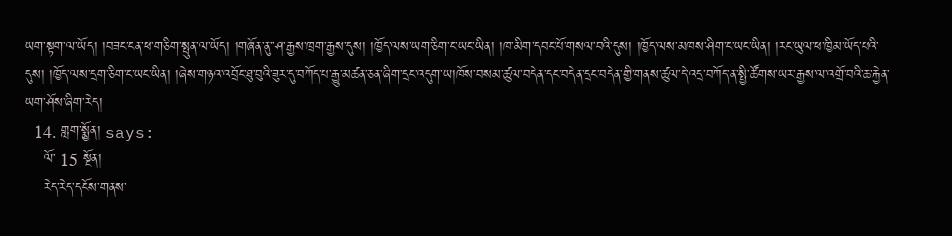ཡག་སྟག་ལ་ཡོད། །བཟང་ངན་ཕ་གཅིག་སྤུན་ལ་ཡོད། །གཞོན་ནུ་་ཤ་རྒྱས་ཁྲག་རྒྱས་དུས། །ཁྱོད་ལས་ཡག་ཅིག་ང་ཡང་ཡིན། །ཁ་མིག་དབང་པོ་གསལ་བའི་དུས། །ཁྱོད་ལས་མཁས་ཤིག་ང་ཡང་ཡིན། །རང་ཡུལ་ཕ་ཁྱིམ་ཡོད་པའི་དུས། །ཁྱོད་ལས་དྲག་ཅིག་ང་ཡང་ཡིན། །ཞེས་གཉའ་འབྲོང་ཐུ་བུའི་ཟུར་དུ་བཀོད་པ་རྒྱུ་མཚན་ཅན་ཞིག་དྲང་འདུག་ཡ།ཁོས་བསམ་ཚུལ་བདེན་དང་བདེན་དྲང་བདེན་གྱི་གནས་ཚུལ་དེ་འདྲ་བཀོད་ན་སྤྱི་ཚོགས་ཡར་རྒྱས་ལ་འགྲོ་བའི་ཆ་རྐྱེན་ཡག་ཤོས་ཞིག་རེད།
  14. གླག་སྨྱོན། says:
    ལོ་ 15 སྔོན།
    རེད་རེད་དངོས་གནས་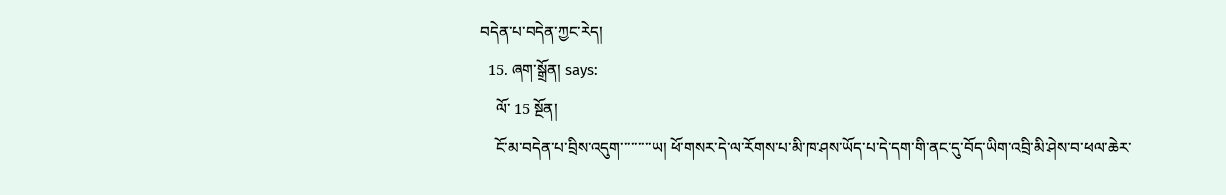བདེན་པ་བདེན་ཀྱང་རེད།
  15. ཞག་སྒྲོན། says:
    ལོ་ 15 སྔོན།
    ངོ་མ་བདེན་པ་བྲིས་འདུག་་་་་་་་་ཡ། ཕོ་གསར་དེ་ལ་རོགས་པ་མི་ཁ་ཤས་ཡོད་པ་དེ་དག་གི་ནང་དུ་བོད་ཡིག་འབྲི་མི་ཤེས་བ་ཕལ་ཆེར་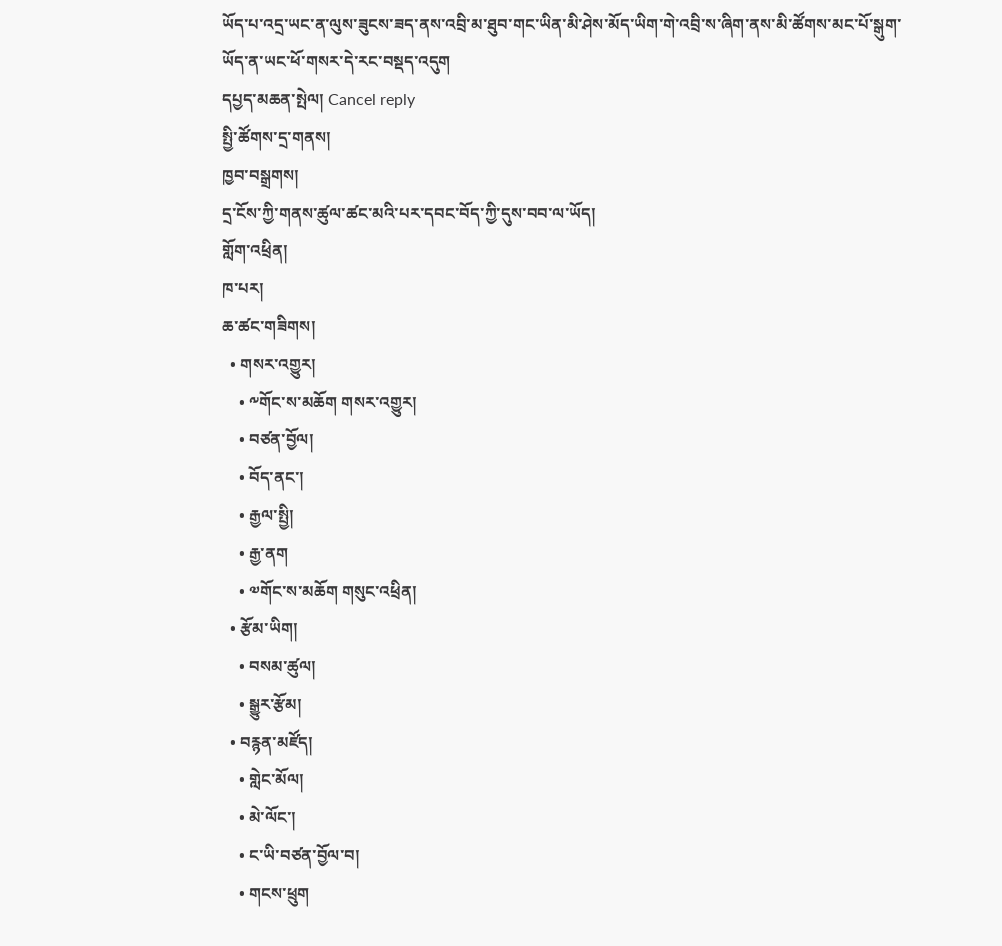ཡོད་པ་འདྲ་ཡང་ན་ལུས་ཟུངས་ཟད་ནས་འབྲི་མ་ཐུབ་གང་ཡིན་མི་ཤེས་མོད་ཡིག་གེ་འབྲི་ས་ཞིག་ནས་མི་ཚོགས་མང་པོ་སྒུག་ཡོད་ན་ཡང་ཕོ་གསར་དེ་རང་བསྡད་འདུག
དཔྱད་མཆན་སྤེལ། Cancel reply
སྤྱི་ཚོགས་དྲ་གནས།
ཁྱབ་བསྒྲགས།
དྲ་ངོས་ཀྱི་གནས་ཚུལ་ཚང་མའི་པར་དབང་བོད་ཀྱི་དུས་བབ་ལ་ཡོད།
གློག་འཕྲིན།
ཁ་པར།
ཆ་ཚང་གཟིགས།
  • གསར་འགྱུར།
    • ༸གོང་ས་མཆོག གསར་འགྱུར།
    • བཙན་བྱོལ།
    • བོད་ནང་།
    • རྒྱལ་སྤྱི།
    • རྒྱ་ནག
    • ༧གོང་ས་མཆོག གསུང་འཕྲིན།
  • རྩོམ་ཡིག།
    • བསམ་ཚུལ།
    • སྒྱུར་རྩོམ།
  • བརྙན་མཛོད།
    • གླེང་མོལ།
    • མེ་ལོང་།
    • ང་ཡི་བཙན་བྱོལ་བ།
    • གངས་ཕྲུག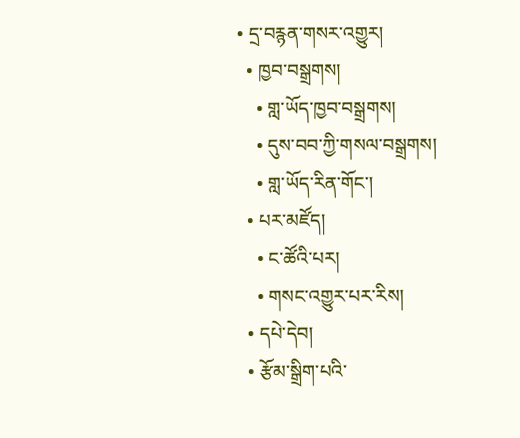• དྲ་བརྙན་གསར་འགྱུར།
  • ཁྱབ་བསྒྲགས།
    • གླ་ཡོད་ཁྱབ་བསྒྲགས།
    • དུས་བབ་ཀྱི་གསལ་བསྒྲགས།
    • གླ་ཡོད་རིན་གོང་།
  • པར་མཛོད།
    • ང་ཚོའི་པར།
    • གསང་འགྱུར་པར་རིས།
  • དཔེ་དེབ།
  • རྩོམ་སྒྲིག་པའི་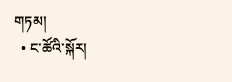གཏམ།
  • ང་ཚོའི་སྐོར།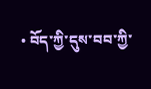• བོད་ཀྱི་དུས་བབ་ཀྱི་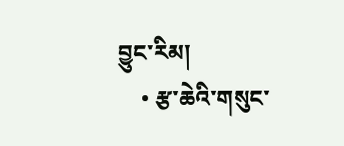བྱུང་རིམ།
    • རྩ་ཆེའི་གསུང་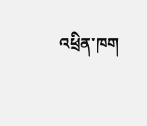འཕྲིན་ཁག